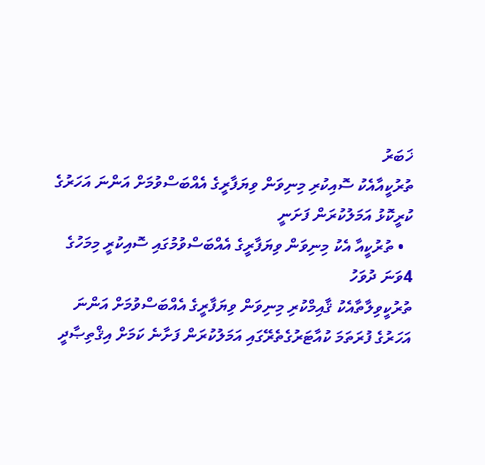ޚަބަރު
ތުރުކީއާއެކު ސޮއިކުރި މިނިވަން ވިޔަފާރީގެ އެއްބަސްވުމަށް އަންނަ އަހަރުގެ ކުރީކޮޅު އަމަލުކުރަން ފަށަނީ
  • ތުރުކީއާ އެކު މިނިވަން ވިޔަފާރީގެ އެއްބަސްވުމުގައި ސޮއިކުރީ މިމަހުގެ 4ވަނަ ދުވަހު
ތުރުކީވިލާތާއެކު ޤާއިމްކުރި މިނިވަން ވިޔަފާރީގެ އެއްބަސްވުމަށް އަންނަ އަހަރުގެ ފުރަތަމަ ކުއާޓަރުގެތެރޭގައި އަމަލުކުރަން ފަށާނެ ކަމަށް އިޤްތިޞާދީ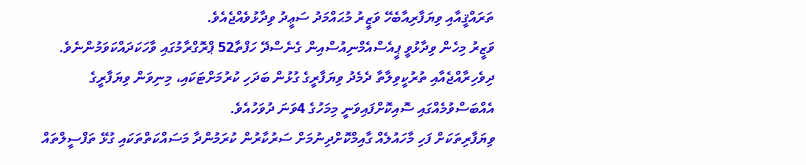ތަރައްޤީއާއި ވިޔަފާރިއާބެހޭ ވަޒީރު މުޙައްމަދު ސަޢީދު ވިދާޅުވެއްޖެއެވެ.
ވަޒީރު މިހެން ވިދާޅުވީ ޕީއެސްއެމްނިއުސްއިން ގެނެސްދޭ ހަފްތާ52 ޕްރޮގްރާމުގައި ވާހަކަދައްކަވަމުންނެވެ.
ދިވެހިރާއްޖެއާއި ތުރުކީވިލާތާ ދެމެދު ވިޔަފާރީގެ ގުޅުން ބަދަހި ކުރުމަށްޓަކައި، މިނިވަން ވިޔަފާރީގެ އެއްބަސްވުމެއްގައި ސޮއިކޮށްފައިވަނީ މިމަހުގެ 4ވަނަ ދުވަހުއެވެ.
ވިޔަފާރިތަކަށް ފަހި މާހައުލެއް ގާއިމްކޮށްދިނުމަށް ސަރުކާރުން ކުރަމުންދާ މަސައްކަތްތަކައި ގުޅޭ ތަފްސީލްތައް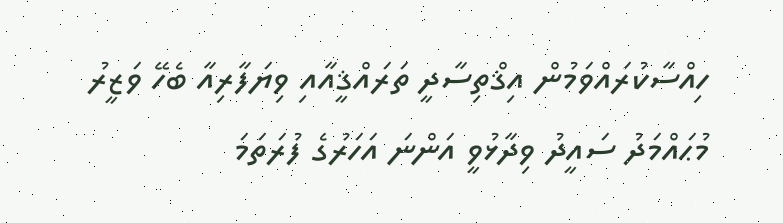ހިއްސާކުރައްވަމުން އިޤްތިސާދީ ތަރައްޤީއާއި ވިޔަފާރިއާ ބެހޭ ވަޒީރު މުޙައްމަދު ސައީދު ވިދާޅުވީ އަންނަ އަހަރުގެ ފުރަތަމަ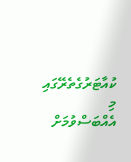ކުއާޓަރުގެތެރޭގައި މި އެއްބަސްވުމަށް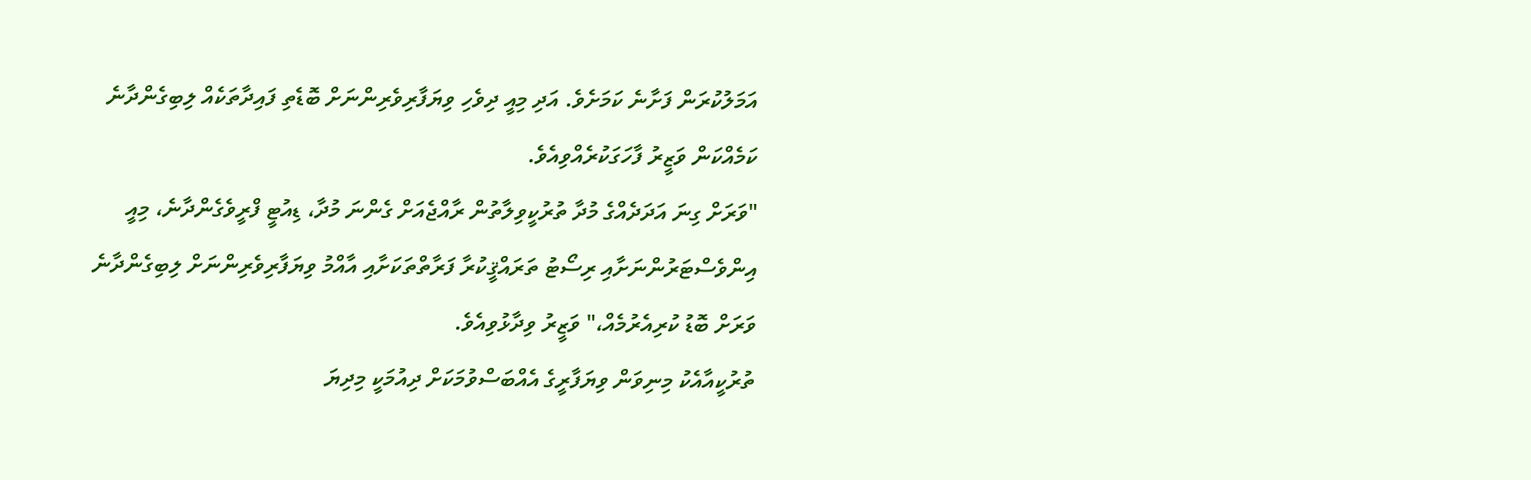އަމަލުކުރަން ފަށާނެ ކަމަށެވެ. އަދި މިއީ ދިވެހި ވިޔަފާރިވެރިންނަށް ބޮޑެތި ފައިދާތަކެއް ލިބިގެންދާނެ ކަމެއްކަން ވަޒީރު ފާހަގަކުރެއްވިއެވެ.
"ވަރަށް ގިނަ އަދަދެއްގެ މުދާ ތުރުކީވިލާތުން ރާއްޖެއަށް ގެންނަ މުދާ، ޑިއުޓީ ފްރީވެގެންދާނެ، މިއީ އިންވެސްޓަރުންނަށާއި ރިސޯޓު ތަރައްޤީކުރާ ފަރާތްތަކަށާއި އާއްމު ވިޔަފާރިވެރިންނަށް ލިބިގެންދާނެ ވަރަށް ބޮޑު ކުރިއެރުމެއް،" ވަޒީރު ވިދާޅުވިއެވެ.
ތުރުކީއާއެކު މިނިވަން ވިޔަފާރީގެ އެއްބަސްވުމަކަށް ދިއުމަކީ މިދިޔަ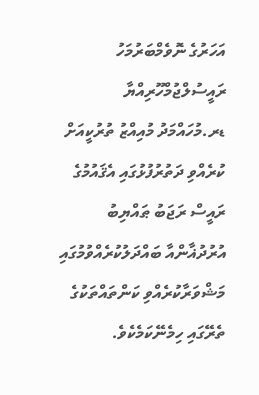އަހަރުގެ ނޮވެމްބަރުމަހު ރައީސުލްޖުމްހޫރިއްޔާ ޑރ.މުހައްމަދު މުއިއްޒު ތުރުކީއަށް ކުރެއްވި ދަތުރުފުޅުގައި އެޤައުމުގެ ރައީސް ރަޖަބު ޠައްޔިބު އުރުދުޣާންއާ ބައްދަލުކުރެއްވުމުގައި މަޝްވަރާކުރެއްވި ކަންތައްތަކުގެ ތެރޭގައި ހިމެނޭކަމެކެވެ.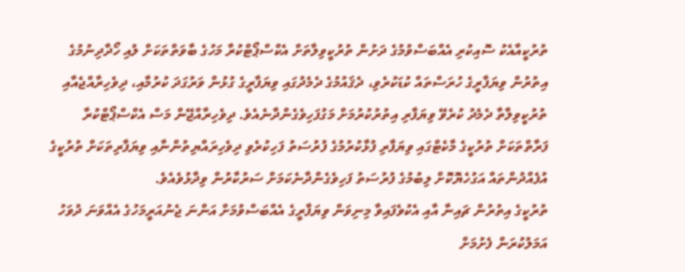ތުރުކީއާއެކު ސޮއިކުރި އެއްބަސްވުމުގެ ދަށުން ތުރުކީވިލާތަށް އެކްސްޕޯޓްކުރާ މަހުގެ ބާވަތްތަކަށް ލުއި ހޯދާދިނުމުގެ އިތުރުން ވިޔަފާރީގެ ހުރަސްތައް ކުޑަކުރެވި، ދެޤައުމުގެ ދެމެދުގައި ވިޔަފާރީގެ ގުޅުން ވަރުގަދަ ކުރުމާއި، ދިވެހިރާއްޖެއާއި ތުރުކީވިލާތާ ދެމެދު ކުރެވޭ ވިޔަފާރި އިތުރުކުރުމަށް މަގުފަހިވެގެންދާނެއެވެ. ދިވެހިރާއްޖޭން މަސް އެކްސްޕޯޓްކުރާ ފަރާތްތަކަށް ތުރުކީގެ މާކެޓްގައި ވިޔަފާރި ފުޅާކުރުމުގެ ފުރުސަތު ފަހިކުރެވި ދިވެހިރައްޔިތުންނާއި ވިޔަފާރިތަކަށް ތުރުކީގެ އުފެއްދުންތައް އަގުހެޔޮކޮށް ލިބުމުގެ ފުރުސަތު ފަހިވެގެންދާނެކަމަށް ސަރުކާރުން ވިދާޅުވެއެވެ.
ތުރުކީގެ އިތުރުން ޗައިނާ އާއި އެކުވެފައިވާ މިނިވަން ވިޔަފާރީގެ އެއްބަސްވުމަށް އަންނަ ޖެނުއަރީމަހުގެ އެއްވަނަ ދުވަހު އަމަލުކުރަން ފެށުމަށް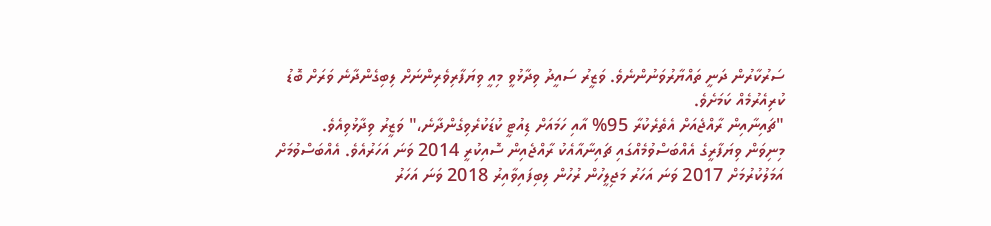ސަރުކާރުން ދަނީ ތައްޔާރުވަނުންނެވެ. ވަޒީރު ސައީދު ވިދާޅުވީ މިއީ ވިޔަފާރިވެރިންނަށް ލިބިގެންދާނެ ވަރަށް ބޮޑު ކުރިއެރުމެއް ކަމަށެވެ.
"ޗައިނާއިން ރާއްޖެއަށް އެތެރެކުރާ 95% އާއި ހަމައަށް ޑިއުޓީ ކުޑަކުރެވިގެންދާނެ،" ވަޒީރު ވިދާޅުވިއެވެ.
މިނިވަން ވިޔަފާރީގެ އެއްބަސްވުމެއްގައި ޗައިނާއާއެކު ރާއްޖެއިން ސޮއިކުރީ 2014 ވަނަ އަހަރުއެވެ. އެއްބަސްވުމަށް އަމަލުކުރުމަށް 2017 ވަނަ އަހަރު މަޖިލީހުން ރުހުން ލިބިފައިވާއިރު 2018 ވަނަ އަހަރު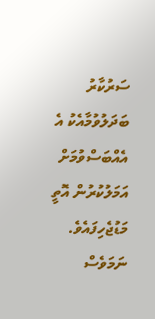ސަރުކާރު ބަދަލުވުމާއެކު އެ އެއްބަސްވުމަށް އަމަލުކުރުން އޮތީ މަޑުޖެހިފައެވެ. ނަމަވެސް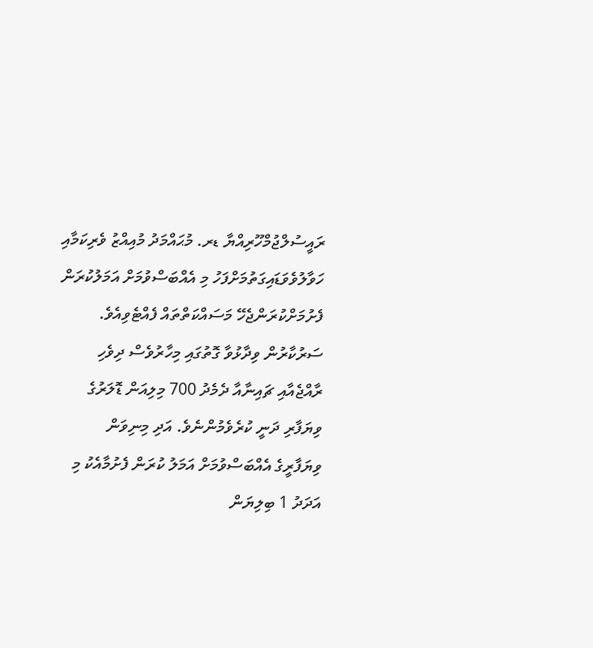ރައީސުލްޖުމްހޫރިއްޔާ ޑރ. މުޙައްމަދު މުއިއްޒު ވެރިކަމާއި ހަވާލުވެވަޑައިގަތުމަށްފަހު މި އެއްބަސްވުމަށް އަމަލުކުރަން ފެށުމަށްކުރަންޖެހޭ މަސައްކަތްތައް ފެއްޓެވިއެވެ.
ސަރުކާރުން ވިދާޅުވާ ގޮތުގައި މިހާރުވެސް ދިވެހި ރާއްޖެއާއި ޗައިނާއާ ދެމެދު 700 މިލިއަން ޑޮލަރުގެ ވިޔަފާރި ދަނީ ކުރެވެމުންނެވެ. އަދި މިނިވަން ވިޔަފާރީގެ އެއްބަސްވުމަށް އަމަލު ކުރަން ފެށުމާއެކު މި އަދަދު 1 ބިލިޔަން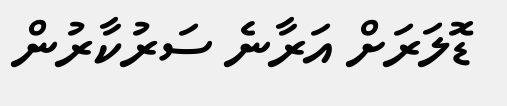ޑޮލަރަށް އަރާނެ ސަރުކާރުން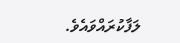ލަފާކުރައްވައެވެ.